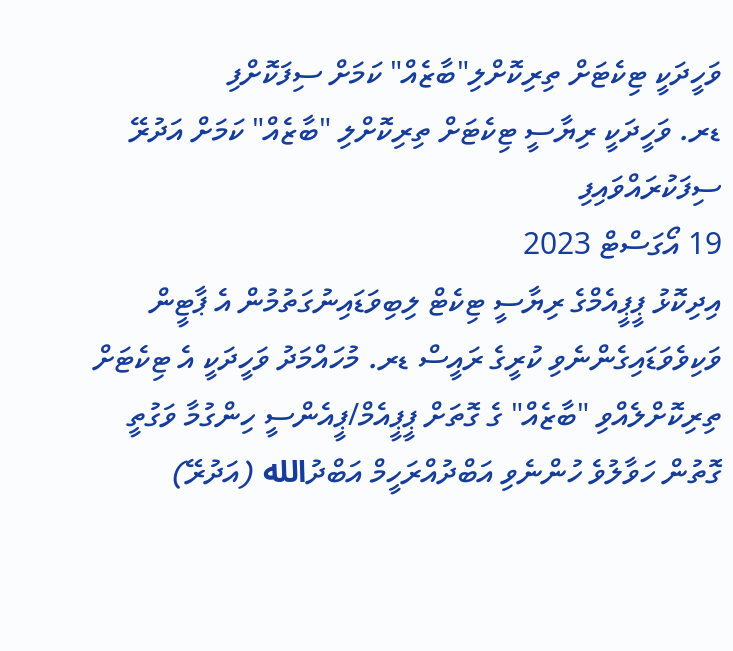ވަހީދަކީ ޓިކެޓަށް ތިރިކޮށްލި"ބާޒެއް" ކަމަށް ސިފަކޮށްފި
ޑރ. ވަހީދަކީ ރިޔާސީ ޓިކެޓަށް ތިރިކޮށްލި "ބާޒެއް" ކަމަށް އަދުރޭ ސިފަކުރައްވައިފި
19 އޯގަސްޓް 2023
އިދިކޮޅު ޕީޕީއެމްގެ ރިޔާސީ ޓިކެޓް ލިބިވަޑައިނުގަތުމުން އެ ޕާޓީން ވަކިވެވަޑައިގެންނެވި ކުރީގެ ރައީސް ޑރ. މުހައްމަދު ވަހީދަކީ އެ ޓިކެޓަށް ތިރިކޮށްލެއްވި "ބާޒެއް" ގެ ގޮތަށް ޕީޕީއެމް/ޕީއެންސީ ހިންގުމާ ވަގުތީ ގޮތުން ހަވާލުވެ ހުންނެވި އަބްދުއްރަހީމް އަބްދުالله (އަދުރޭ)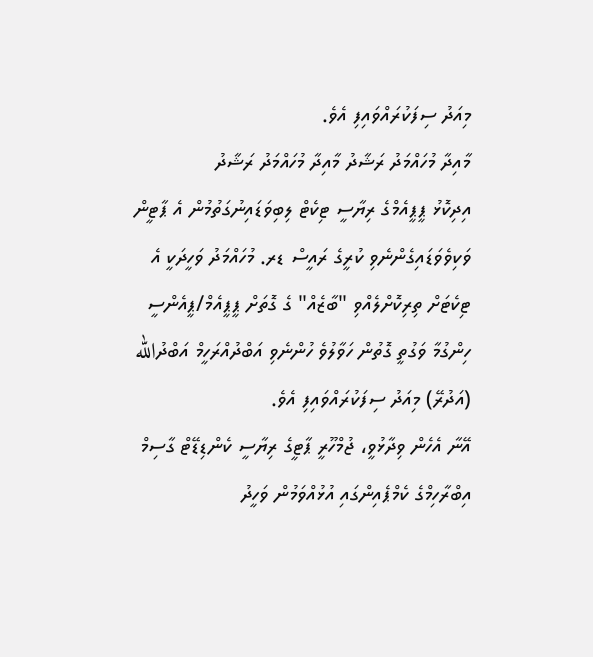މިއަދު ސިފަކުރައްވައިފި އެވެ.
މާއިދާ މުހައްމަދު ރަޝާދު މާއިދާ މުހައްމަދު ރަޝާދު
އިދިކޮޅު ޕީޕީއެމްގެ ރިޔާސީ ޓިކެޓް ލިބިވަޑައިނުގަތުމުން އެ ޕާޓީން ވަކިވެވަޑައިގެންނެވި ކުރީގެ ރައީސް ޑރ. މުހައްމަދު ވަހީދަކީ އެ ޓިކެޓަށް ތިރިކޮށްލެއްވި "ބާޒެއް" ގެ ގޮތަށް ޕީޕީއެމް/ޕީއެންސީ ހިންގުމާ ވަގުތީ ގޮތުން ހަވާލުވެ ހުންނެވި އަބްދުއްރަހީމް އަބްދުالله (އަދުރޭ) މިއަދު ސިފަކުރައްވައިފި އެވެ.
އޭނާ އެހެން ވިދާޅުވީ، ޖުމްހޫރީ ޕާޓީގެ ރިޔާސީ ކެންޑިޑޭޓް ގާސިމް އިބްރާހިމްގެ ކެމްޕެއިންގައި އުޅުއްވަމުން ވަހީދު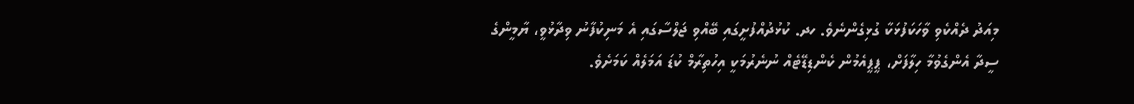މިއަދު ދެއްކެވި ވާހަކަފުޅަކާ ގުޅިގެންނެވެ. ހދ. ކުޅުދުއްފުށީގައި ބޭއްވި ޖަލްސާގައި އެ މަނިކުފާނު ވިދާޅުވީ، ޔާމީންގެ ސީދާ އެންގެވުމާ ހިލާފަށް، ޕީޕީއެމުން ކެންޑިޑޭޓެއް ނުނެރުމަކީ އިހުތިރާމް ކުޑަ އަމަލެއް ކަމަށެވެ.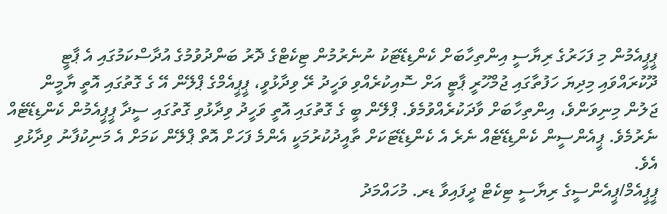ޕީޕީއެމުން މި ފަހަރުގެ ރިޔާސީ އިންތިހާބަށް ކެންޑިޑޭޓަކު ނުނެރުމުން ޓިކެޓްގެ ދޮރު ބަންދުވުމުގެ އުދާސްކަމުގައި އެ ޕާޓީ ދޫކުރައްވައި މިދިޔަ ހަފުތާގައި ޖުމްހޫރީ ޕާޓީ އަށް ސޮއިކުރެއްވި ވަހީދު ރޭ ވިދާޅުވީ، ޕީޕީއެމްގެ ޕްލޭން އޭ ގެ ގޮތުގައި އޮތީ ޔާމީން ޖަލުން މިނިވަންވެ، އިންތިހާބަށް ވާދަކުރެއްވުމެވެ. ޕްލޭން ބީ ގެ ގޮތުގައި އޮތީ ވަހީދު ވިދާޅުވި ގޮތުގައި ސީދާ ޕީޕީއެމުން ކެންޑިޑޭޓެއް ނެރުމެވެ. ޕީއެންސީން ކެންޑިޑޭޓެއް ނެރެ އެ ކެންޑިޑޭޓަކަށް ތާއީދުކުރުމަކީ އެންމެ ފަހަށް އޮތް ޕްލޭން ކަމަށް އެ މަނިކުފާނު ވިދާޅުވި އެވެ.
ޕީޕީއެމް/ޕީއެންސީގެ ރިޔާސީ ޓިކެޓް ދީފައިވާ ޑރ. މުހައްމަދު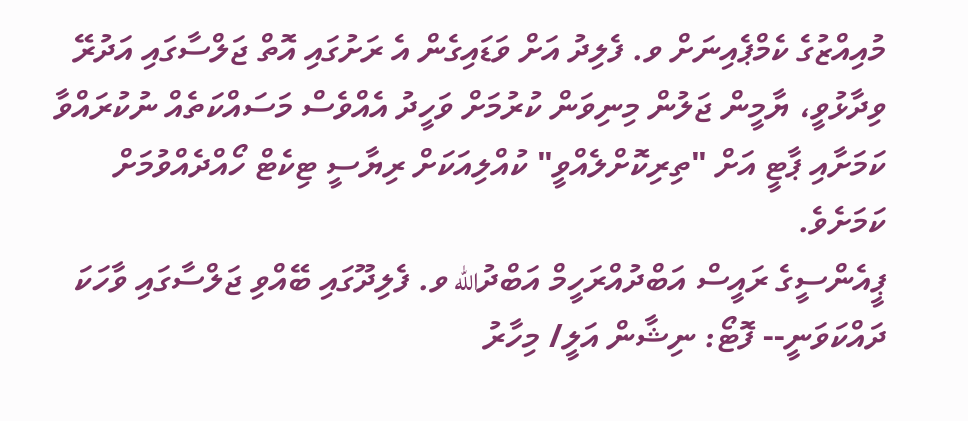މުއިއްޒުގެ ކެމްޕެއިނަށް ވ. ފެލިދު އަށް ވަޑައިގެން އެ ރަށުގައި އޮތް ޖަލްސާގައި އަދުރޭ ވިދާޅުވީ، ޔާމީން ޖަލުން މިނިވަން ކުރުމަށް ވަހީދު އެއްވެސް މަސައްކަތެއް ނުކުރައްވާ ކަމަށާއި ޕާޓީ އަށް "ތިރިކޮށްލެއްވީ" ކުއްލިއަކަށް ރިޔާސީ ޓިކެޓް ހޯއްދެއްވުމަށް ކަމަށެވެ.
ޕީއެންސީގެ ރައީސް އަބްދުއްރަހީމް އަބްދުالله ވ. ފެލިދޫގައި ބޭއްވި ޖަލްސާގައި ވާހަކަ ދައްކަވަނީ-- ފޮޓޯ: ނިޝާން އަލީ/ މިހާރު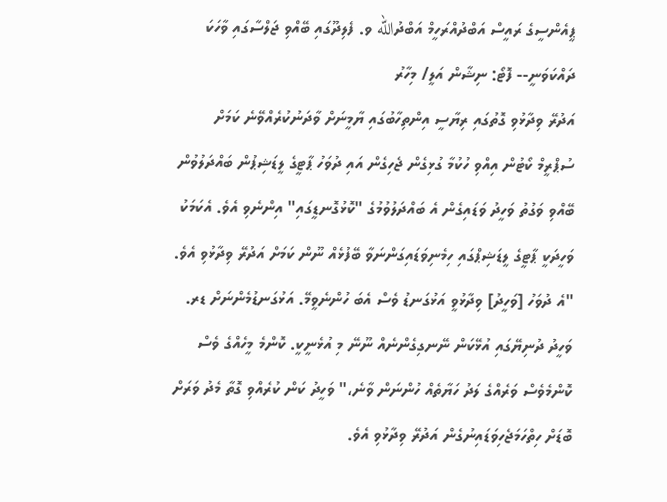ޕީއެންސީގެ ރައީސް އަބްދުއްރަހީމް އަބްދުالله ވ. ފެލިދޫގައި ބޭއްވި ޖަލްސާގައި ވާހަކަ ދައްކަވަނީ-- ފޮޓޯ: ނިޝާން އަލީ/ މިހާރު
އަދުރޭ ވިދާޅުވި ގޮތުގައި ރިޔާސީ އިންތިހާބުގައި ޔާމީނަށް ވާދަނުކުރެއްވޭނެ ކަމަށް ސުޕްރީމް ކޯޓުން އިއްވި ހުކުމާ ގުޅިގެން ޖެހިގެން އައި ދުވަހު ޕާޓީގެ ލީޑަޝިޕުން ބައްދަލުވުން ބޭއްވި ވަގުތު ވަހީދު ވަޑައިގެން އެ ބައްދަލުވުމުގެ "ކޮޅުގޮނޑީގައި" އިންނެވި އެވެ. އެކަމަކު ވަހީދަކީ ޕާޓީގެ ލީޑަޝިޕްގައި ހިމެނިވަޑައިގަންނަވާ ބޭފުޅެއް ނޫން ކަމަށް އަދުރޭ ވިދާޅުވި އެވެ.
"އެ ދުވަހު [ވަހީދު] ވިދާޅުވީ އަޅުގަނޑު ވެސް އެބަ ހުންނެވީމޭ. އަޅުގަނޑުމެންނަށް ޑރ. ވަހީދު ދުނިޔޭގައި އުޅޭކަން ނޭނގިގެންނެއް ނޫނޭ މި އުޅެނީކީ. ކޮންމެ މީހެއްގެ ވެސް ކޮންމެވެސް ވަރެއްގެ ލަދު ހަޔާތެއް ހުންނަން ވާނެ،" ވަހީދު ކަން ކުރެއްވި ގޮތާ މެދު ވަރަށް ބޮޑަށް ހިތްހަމަޖެހިވަޑައިނުގެން އަދުރޭ ވިދާޅުވި އެވެ.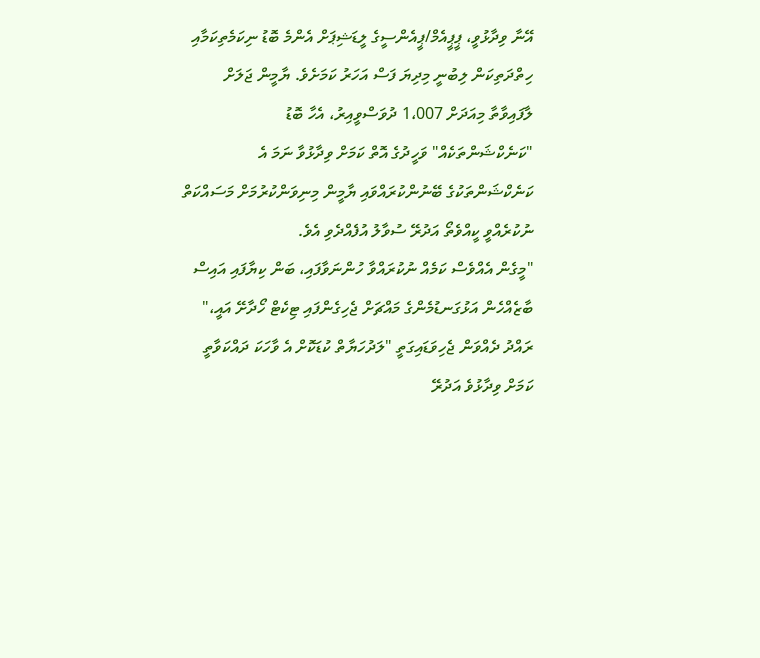އޭނާ ވިދާޅުވީ، ޕީޕީއެމް/ޕީއެންސީގެ ލީޑަޝިޕަށް އެންމެ ބޮޑު ނިކަމެތިކަމާއި ހިތްދަތިކަން ލިބުނީ މިދިޔަ ފަސް އަހަރު ކަމަށެވެ. ޔާމީން ޖަލަށް ލާފައިވާތާ މިއަދަށް 1،007 ދުވަސްވީއިރު، އެހާ ބޮޑު "ކަނެކްޝަންތަކެއް" ވަހީދުގެ އޮތް ކަމަށް ވިދާޅުވާ ނަމަ އެ ކަނެކްޝަންތަކުގެ ބޭނުންކުރައްވައި ޔާމީން މިނިވަންކުރުމަށް މަސައްކަތް ނުކުރެއްވީ ކީއްވެތޯ އަދުރޭ ސުވާލު އުފެއްދެވި އެވެ.
"މީގެން އެއްވެސް ކަމެއް ނުކުރައްވާ ހުންނަވާފައި، ބަން ކިޔާފައި އައިސް ބާޒެއްހެން އަޅުގަނޑުމެންގެ މައްޗަށް ޖެހިގެންފައި ޓިކެޓް ހޯދާށޭ އައީ،" ރައްދު ދެއްވަން ޖެހިވަޑައިގަތީ "ލަދުހަޔާތް ކުޑަކޮށް އެ ވާހަކަ ދައްކަވާތީ ކަމަށް ވިދާޅުވެ އަދުރޭ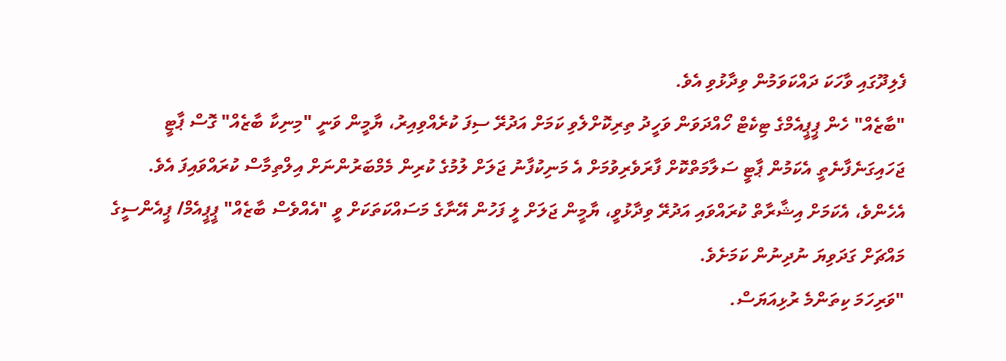ފެލިދޫގައި ވާހަކަ ދައްކަވަމުން ވިދާޅުވި އެވެ.
"ބާޒެއް" ހެން ޕީޕީއެމްގެ ޓިކެޓް ހޯއްދަވަން ވަހީދު ތިރިކޮށްލެވި ކަމަށް އަދުރޭ ސިފަ ކުރެއްވިއިރު، ޔާމީން ވަނީ "މިނިކާ ބާޒެއް" ގޮސް ޕާޓީ ޖަހައިގަނެފާނެތީ އެކަމުން ޕާޓީ ސަލާމަތްކޮށް ފާރަވެރިވުމަށް އެ މަނިކުފާނު ޖަލަށް ލުމުގެ ކުރިން މެމްބަރުންނަށް އިލްތިމާސް ކުރައްވައިފަ އެވެ.
އެހެންވެ، އެކަމަށް އިޝާރާތް ކުރައްވައި އަދުރޭ ވިދާޅުވީ، ޔާމީން ޖަލަށް ލީ ފަހުން އޭނާގެ މަސައްކަތަކަށް ވީ "އެއްވެސް ބާޒެއް" ޕީޕީއެމް/ ޕީއެންސީގެ މައްޗަށް ގަދަވިޔަ ނުދިނުން ކަމަށެވެ.
"ވަރިހަމަ ކިތަންމެ ރުޅިއަޔަސް.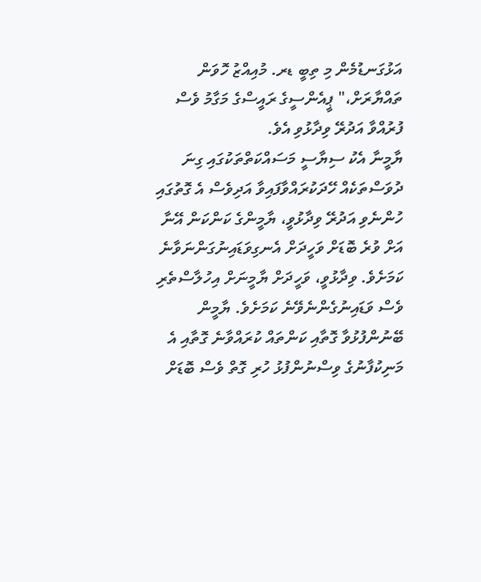އަޅުގަނޑުމެން މި ތިބީ ޑރ. މުއިއްޒު ހޮވަން ތައްޔާރަށް،" ޕީއެންސީގެ ރައީސްގެ މަގާމު ވެސް ފުރުއްވާ އަދުރޭ ވިދާޅުވި އެވެ.
ޔާމީނާ އެކު ސިޔާސީ މަސައްކަތްތަކުގައި ގިނަ ދުވަސްތަކެއް ހޭދަކުރައްވާފައިވާ އަދިވެސް އެ ގޮތުގައި ހުންނެވި އަދުރޭ ވިދާޅުވީ، ޔާމީންގެ ކަންކަން އޭނާ އަށް ވުރެ ބޮޑަށް ވަހީދަށް އެނގިވަޑައިނުގަންނަވާނެ ކަމަށެވެ. ވިދާޅުވީ، ވަހީދަށް ޔާމީނަށް އިހުލާސްތެރި ވެސް ވަޑައިނުގެންނެވޭނެ ކަމަށެވެ. ޔާމީން ބޭނުންފުޅުވާ ގޮތާއި ކަންތައް ކުރައްވާނެ ގޮތާއި އެ މަނިކުފާނުގެ ވިސްނުންފުޅު ހުރި ގޮތް ވެސް ބޮޑަށް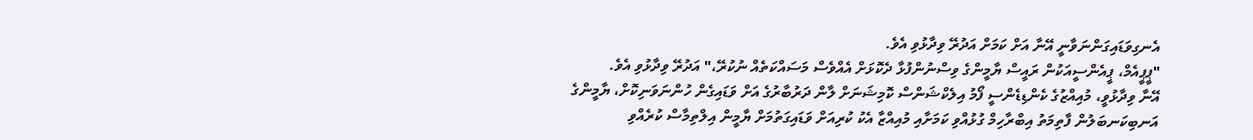އެނގިވަޑައިގަންނަވާނީ އޭނާ އަށް ކަމަށް އަދުރޭ ވިދާޅުވި އެވެ.
"ޕީޕީއެމް، ޕީއެންސީއަކުން ރައީސް ޔާމީންގެ ވިސްނުންފުޅާ ދެކޮޅަށް އެއްވެސް މަސައްކަތެއް ނުކުރޭ،" އަދުރޭ ވިދާޅުވި އެވެ.
އޭނާ ވިދާޅުވީ، މުއިއްޒުގެ ކެންޑިޑެންސީ ފޯމު އިލެކްޝަންސް ކޮމިޝަނަށް ލާން ދަރުބާރުގެ އަށް ވަޑައިގެން ހުންނަވަނިކޮށް، ޔާމީންގެ އަނބިކަނބަލުން ފާތިމަތު އިބްރާހިމް ގުޅުއްވި ކަމަށާއި މުއިއްޒާ އެކު ކުރިއަށް ވަޑައިގަތުމަށް ޔާމީން އިލްތިމާސް ކުރެއްވި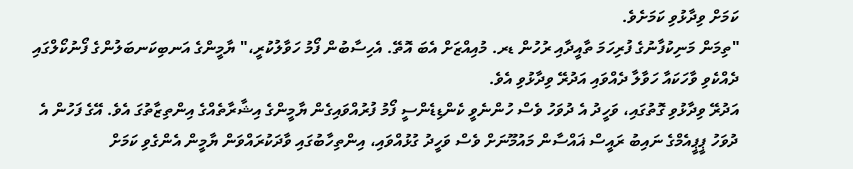ކަމަށް ވިދާޅުވި ކަމަށެވެ.
"ތިމަން މަނިކުފާނުގެ ފުރިހަމަ ތާއީދާއި ރުހުން ޑރ. މުއިއްޒަށް އެބަ އޮތޭ. އެހިސާބުން ފޯމު ހަވާލުކުރީ،" ޔާމީންގެ އަނބިކަނބަލުންގެ ފޯނުކޯލްގައި ދެއްކެވި ވާހަކައާ ހަވާލާ ދެއްވައި އަދުރޭ ވިދާޅުވި އެވެ.
އަދުރޭ ވިދާޅުވި ގޮތުގައި، ވަހީދު އެ ދުވަހު ވެސް ހުންނެވީ ކެންޑިޑެންސީ ފޯމު ފުރުއްވައިގެން ޔާމީންގެ އިޝާރާތެއްގެ އިންތިޒާތުގަ އެވެ. އޭގެ ފަހުން އެ ދުވަހު ޕީޕީއެމްގެ ނައިބު ރައީސް ޣައްސާން މައުމޫނަށް ވެސް ވަހީދު ގުޅުއްވައި، އިންތިހާބުގައި ވާދަކުރައްވަން ޔާމީން އެންގެވި ކަމަށް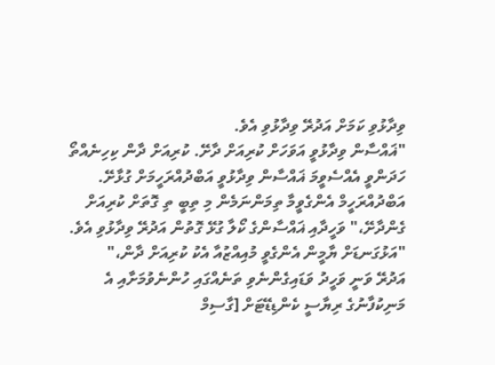ވިދާޅުވި ކަމަށް އަދުރޭ ވިދާޅުވި އެވެ.
"ޣައްސާން ވިދާޅުވީ އަވަހަށް ކުރިއަށް ދާށޭ. ކުރިއަށް ދާން ކިހިނެއްތޯ ހަދަންވީ އެއްސެވީމަ ޣައްސާން ވިދާޅުވީ އަބްދުއްރަހީމަށް ގުޅާށޭ. އަބްދުއްރަހީމް އެންގެވީމާ ތިމަންނަމެން މި ތިބީ ތި ގޮތަށް ކުރިއަށް ގެންދާށޭ،" ވަހީދާއި ޣައްސާންގެ ކޯލާ ގުޅޭ ގޮތުން އަދުރޭ ވިދާޅުވި އެވެ.
"އަޅުގަނޑަށް ޔާމީން އެންގެވީ މުއިއްޒުއާ އެކު ކުރިއަށް ދާން،"
އަދުރޭ ވަނީ ވަހީދު ވަޑައިގެންނެވި ތަނެއްގައި ހުންނެވުމަށާއި އެ މަނިކުފާނުގެ ރިޔާސީ ކެންޑިޑޭޓަށް [ގާސިމް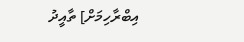އިބްރާހިމަށް] ތާއީދު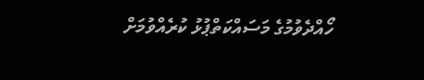ހޯއްދެވުމުގެ މަސައްކަތްޕުޅު ކުރެއްވުމަށް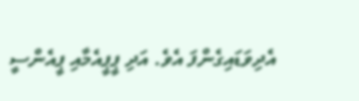އެދިވަޑައިގެންފަ އެވެ. އަދި ޕީޕީއެމާއި ޕީއެންސީ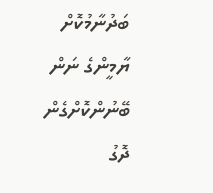ބަދުނާމުކޮށް ޔާމީންގެ ނަން ބޭނުންކޮށްގެން ދޮގު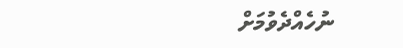ނުހެއްދެވުމަށް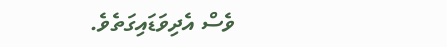ވެސް އެދިވަޑައިގަތެވެ.